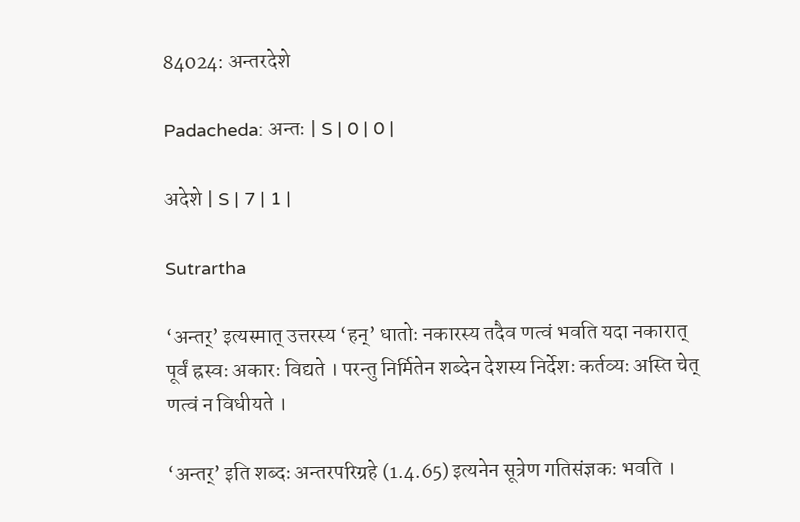84024: अन्तरदेशे

Padacheda: अन्तः | S | 0 | 0 |

अदेशे | S | 7 | 1 |

Sutrartha

‘अन्तर्’ इत्यस्मात् उत्तरस्य ‘हन्’ धातोः नकारस्य तदैव णत्वं भवति यदा नकारात् पूर्वं ह्रस्वः अकारः विद्यते । परन्तु निर्मितेन शब्देन देशस्य निर्देशः कर्तव्यः अस्ति चेत् णत्वं न विधीयते ।

‘अन्तर्’ इति शब्दः अन्तरपरिग्रहे (1.4.65) इत्यनेन सूत्रेण गतिसंज्ञकः भवति ।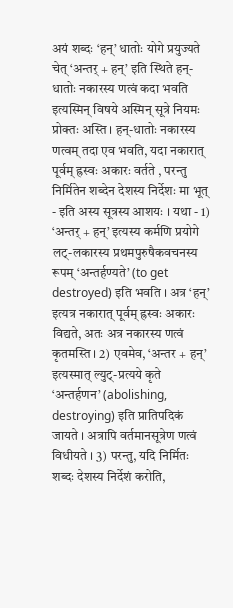अयं शब्दः ‘हन्’ धातोः योगे प्रयुज्यते चेत् ‘अन्तर् + हन्’ इति स्थिते हन्-धातोः नकारस्य णत्वं कदा भवति इत्यस्मिन् विषये अस्मिन् सूत्रे नियमः प्रोक्तः अस्ति । हन्-धातोः नकारस्य णत्वम् तदा एव भवति, यदा नकारात् पूर्वम् ह्रस्वः अकारः वर्तते , परन्तु निर्मितेन शब्देन देशस्य निर्देशः मा भूत् - इति अस्य सूत्रस्य आशयः । यथा - 1) ‘अन्तर् + हन्’ इत्यस्य कर्मणि प्रयोगे लट्-लकारस्य प्रथमपुरुषैकवचनस्य रूपम् ‘अन्तर्हण्यते’ (to get destroyed) इति भवति । अत्र ‘हन्’ इत्यत्र नकारात् पूर्वम् ह्रस्वः अकारः विद्यते, अतः अत्र नकारस्य णत्वं कृतमस्ति । 2) एवमेव, ‘अन्तर + हन्’ इत्यस्मात् ल्युट्-प्रत्यये कृते ‘अन्तर्हणन’ (abolishing, destroying) इति प्रातिपदिकं जायते । अत्रापि वर्तमानसूत्रेण णत्वं विधीयते । 3) परन्तु, यदि निर्मितः शब्दः देशस्य निर्देशं करोति,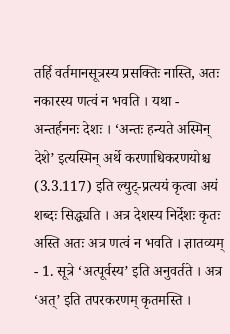तर्हि वर्तमानसूत्रस्य प्रसक्तिः नास्ति, अतः नकारस्य णत्वं न भवति । यथा - अन्तर्हननः देशः । ‘अन्तः हन्यते अस्मिन् देशे’ इत्यस्मिन् अर्थे करणाधिकरणयोश्च (3.3.117) इति ल्युट्-प्रत्ययं कृत्वा अयं शब्दः सिद्ध्यति । अत्र देशस्य निर्देशः कृतः अस्ति अतः अत्र णत्वं न भवति । ज्ञातव्यम् - 1. सूत्रे ‘अत्पूर्वस्य’ इति अनुवर्तते । अत्र ‘अत्’ इति तपरकरणम् कृतमस्ति ।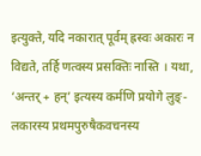इत्युक्ते, यदि नकारात् पूर्वम् ह्रस्वः अकारः न विद्यते, तर्हि णत्वस्य प्रसक्तिः नास्ति । यथा, ‘अन्तर् + हन्’ इत्यस्य कर्मणि प्रयोगे लुङ्-लकारस्य प्रथमपुरुषैकवचनस्य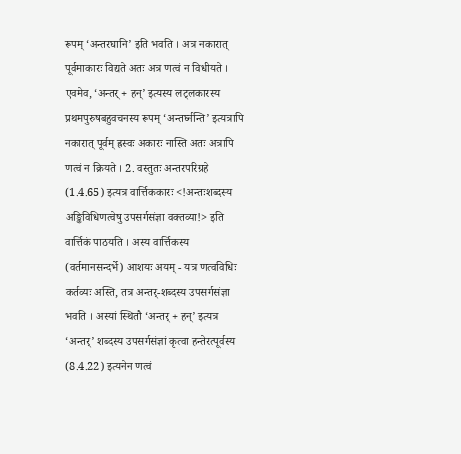रूपम् ‘अन्तरघानि’ इति भवति । अत्र नकारात् पूर्वमाकारः विद्यते अतः अत्र णत्वं न विधीयते । एवमेव, ‘अन्तर् + हन्’ इत्यस्य लट्लकारस्य प्रथमपुरुषबहुवचनस्य रूपम् ‘अन्तर्घ्नन्ति’ इत्यत्रापि नकारात् पूर्वम् ह्रस्वः अकारः नास्ति अतः अत्रापि णत्वं न क्रियते । 2. वस्तुतः अन्तरपरिग्रहे (1.4.65) इत्यत्र वार्त्तिककारः <!अन्तःशब्दस्य अङ्किविधिणत्वेषु उपसर्गसंज्ञा वक्तव्या!> इति वार्त्तिकं पाठयति । अस्य वार्त्तिकस्य (वर्तमानसन्दर्भे) आशयः अयम् - यत्र णत्वविधिः कर्तव्यः अस्ति, तत्र अन्तर्-शब्दस्य उपसर्गसंज्ञा भवति । अस्यां स्थितौ ‘अन्तर् + हन्’ इत्यत्र ‘अन्तर्’ शब्दस्य उपसर्गसंज्ञां कृत्वा हन्तेरत्पूर्वस्य (8.4.22) इत्यनेन णत्वं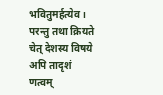भवितुमर्हत्येव । परन्तु तथा क्रियते चेत् देशस्य विषये अपि तादृशं णत्वम्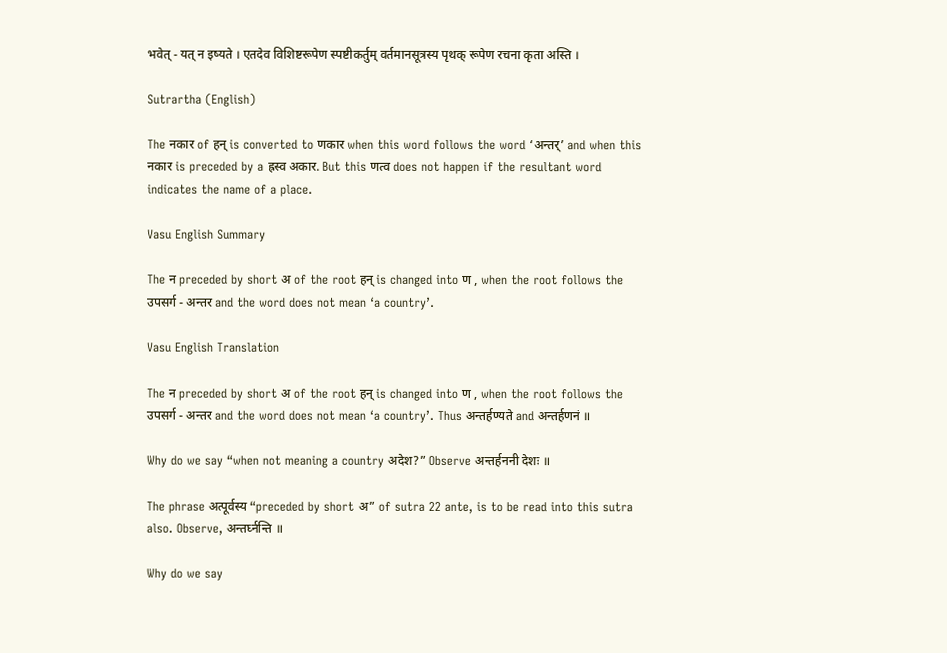भवेत् - यत् न इष्यते । एतदेव विशिष्टरूपेण स्पष्टीकर्तुम् वर्तमानसूत्रस्य पृथक् रूपेण रचना कृता अस्ति ।

Sutrartha (English)

The नकार of हन् is converted to णकार when this word follows the word ‘अन्तर्’ and when this नकार is preceded by a ह्रस्व अकार. But this णत्व does not happen if the resultant word indicates the name of a place.

Vasu English Summary

The न preceded by short अ of the root हन् is changed into ण , when the root follows the उपसर्ग - अन्तर and the word does not mean ‘a country’.

Vasu English Translation

The न preceded by short अ of the root हन् is changed into ण , when the root follows the उपसर्ग - अन्तर and the word does not mean ‘a country’. Thus अन्तर्हण्यते and अन्तर्हणनं ॥

Why do we say “when not meaning a country अदेश?” Observe अन्तर्हननी देशः ॥

The phrase अत्पूर्वस्य “preceded by short अ” of sutra 22 ante, is to be read into this sutra also. Observe, अन्तर्घ्नन्ति ॥

Why do we say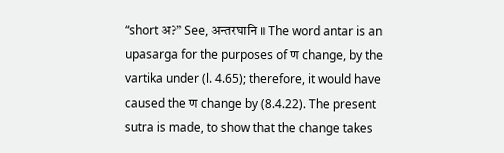“short अ?” See, अन्तरघानि ॥ The word antar is an upasarga for the purposes of ण change, by the vartika under (l. 4.65); therefore, it would have caused the ण change by (8.4.22). The present sutra is made, to show that the change takes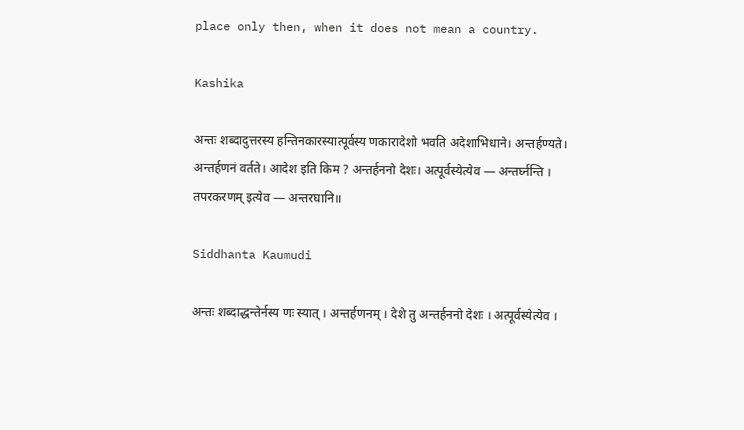place only then, when it does not mean a country.

Kashika

अन्तः शब्दादुत्तरस्य हन्तिनकारस्यात्पूर्वस्य णकारादेशो भवति अदेशाभिधाने। अन्तर्हण्यते। अन्तर्हणनं वर्तते। आदेश इति किम ? अन्तर्हननो देशः। अत्पूर्वस्येत्येव — अन्तर्घ्नन्ति । तपरकरणम् इत्येव — अन्तरघानि॥

Siddhanta Kaumudi

अन्तः शब्दाद्धन्तेर्नस्य णः स्यात् । अन्तर्हणनम् । देशे तु अन्तर्हननो देशः । अत्पूर्वस्येत्येव ।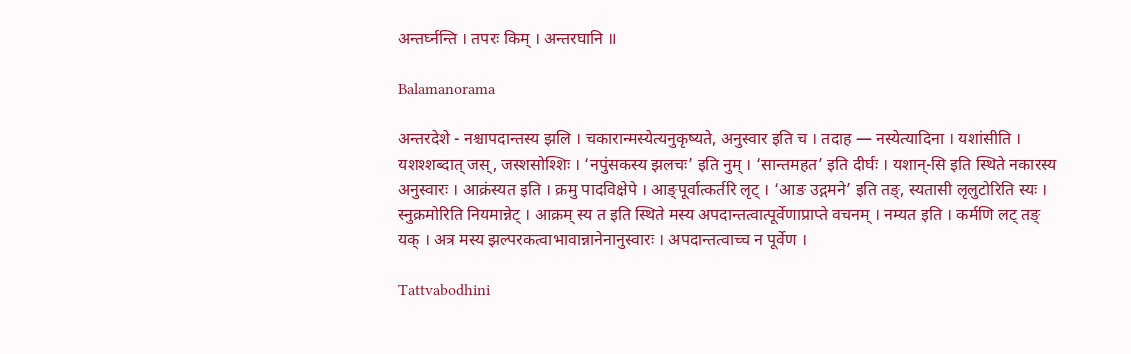अन्तर्घ्नन्ति । तपरः किम् । अन्तरघानि ॥

Balamanorama

अन्तरदेशे - नश्चापदान्तस्य झलि । चकारान्मस्येत्यनुकृष्यते, अनुस्वार इति च । तदाह — नस्येत्यादिना । यशांसीति । यशश्शब्दात् जस्, जस्शसोश्शिः । ‘नपुंसकस्य झलचः’ इति नुम् । ‘सान्तमहत’ इति दीर्घः । यशान्-सि इति स्थिते नकारस्य अनुस्वारः । आक्रंस्यत इति । क्रमु पादविक्षेपे । आङ्पूर्वात्कर्तरि लृट् । ‘आङ उद्गमने’ इति तङ्, स्यतासी लृलुटोरिति स्यः । स्नुक्रमोरिति नियमान्नेट् । आक्रम् स्य त इति स्थिते मस्य अपदान्तत्वात्पूर्वेणाप्राप्ते वचनम् । नम्यत इति । कर्मणि लट् तङ् यक् । अत्र मस्य झल्परकत्वाभावान्नानेनानुस्वारः । अपदान्तत्वाच्च न पूर्वेण ।

Tattvabodhini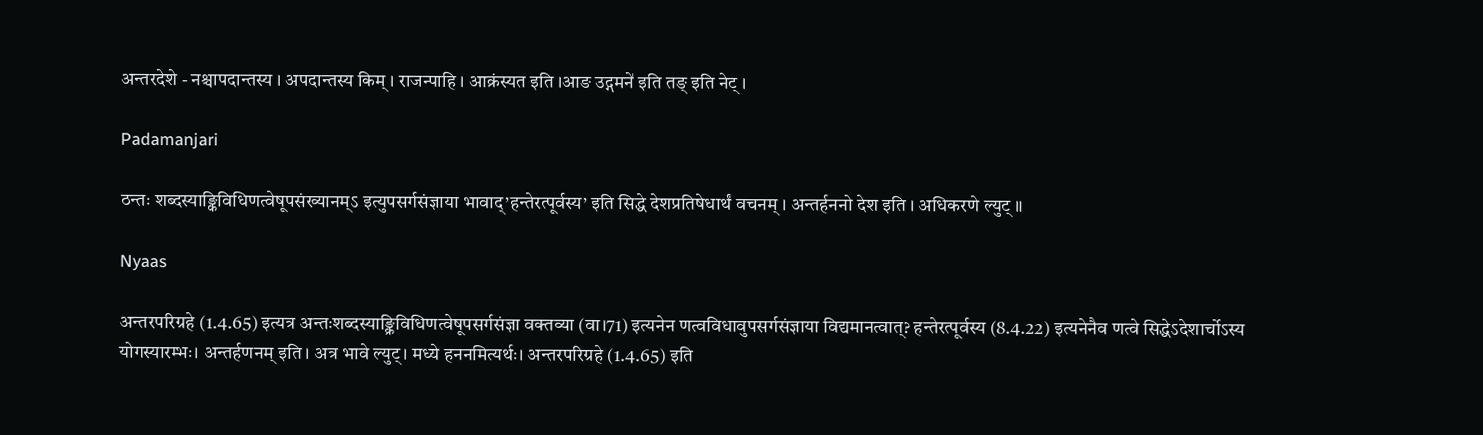अन्तरदेशे - नश्चापदान्तस्य । अपदान्तस्य किम् । राजन्पाहि । आक्रंस्यत इति ।आङ उद्गमने॑ इति तङ् इति नेट् ।

Padamanjari

ठन्तः शब्दस्याङ्किविधिणत्वेषूपसंख्यानम्ऽ इत्युपसर्गसंज्ञाया भावाद्’हन्तेरत्पूर्वस्य’ इति सिद्धे देशप्रतिषेधार्थं वचनम् । अन्तर्हननो देश इति । अधिकरणे ल्युट् ॥

Nyaas

अन्तरपरिग्रहे (1.4.65) इत्यत्र अन्तःशब्दस्याङ्क्रिविधिणत्वेषूपसर्गसंज्ञा वक्तव्या (वा।71) इत्यनेन णत्वविधावुपसर्गसंज्ञाया विद्यमानत्वात्? हन्तेरत्पूर्वस्य (8.4.22) इत्यनेनैव णत्वे सिद्धेऽदेशार्चोऽस्य योगस्यारम्भः। अन्तर्हणनम् इति। अत्र भावे ल्युट्। मध्ये हननमित्यर्थः। अन्तरपरिग्रहे (1.4.65) इति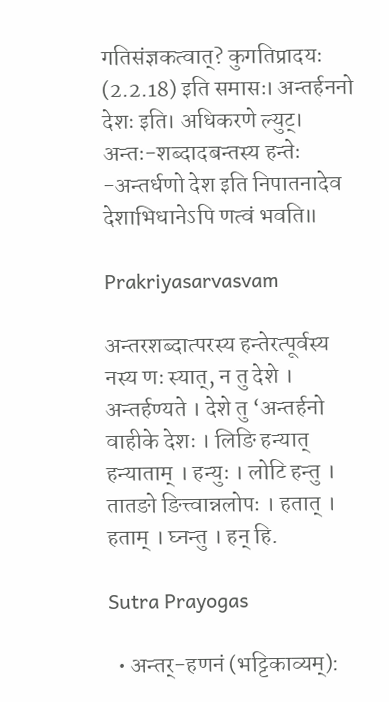गतिसंज्ञकत्वात्? कुगतिप्रादयः (2.2.18) इति समासः। अन्तर्हननो देशः इति। अधिकरणे ल्युट्। अन्तः-शब्दादबन्तस्य हन्तेः -अन्तर्धणो देश इति निपातनादेव देशाभिधानेऽपि णत्वं भवति॥

Prakriyasarvasvam

अन्तरशब्दात्परस्य हन्तेरत्पूर्वस्य नस्य णः स्यात्, न तु देशे । अन्तर्हण्यते । देशे तु ‘अन्तर्हनो वाहीके देशः । लिङि हन्यात् हन्याताम् । हन्युः । लोटि हन्तु । तातङो ङित्त्वान्नलोपः । हतात् । हताम् । घ्नन्तु । हन् हि.

Sutra Prayogas

  • अन्तर्-हणनं (भट्टिकाव्यम्):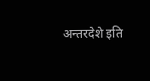अन्तरदेशे इति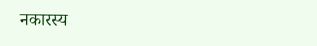नकारस्य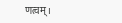णत्वम्।